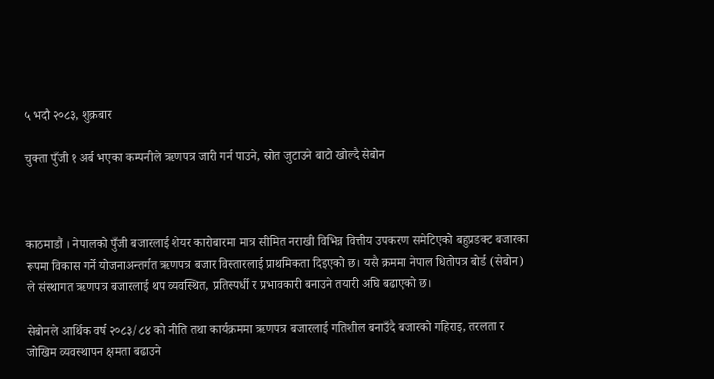५ भदौ २०८३, शुक्रबार

चुक्ता पुँजी १ अर्ब भएका कम्पनीले ऋणपत्र जारी गर्न पाउने, स्रोत जुटाउने बाटो खोल्दै सेबोन



काठमाडौं । नेपालको पुँजी बजारलाई शेयर कारोबारमा मात्र सीमित नराखी विभिन्न वित्तीय उपकरण समेटिएको बहुप्रडक्ट बजारका रूपमा विकास गर्ने योजनाअन्तर्गत ऋणपत्र बजार विस्तारलाई प्राथमिकता दिइएको छ। यसै क्रममा नेपाल धितोपत्र बोर्ड (सेबोन) ले संस्थागत ऋणपत्र बजारलाई थप व्यवस्थित, प्रतिस्पर्धी र प्रभावकारी बनाउने तयारी अघि बढाएको छ।

सेबोनले आर्थिक वर्ष २०८३/८४ को नीति तथा कार्यक्रममा ऋणपत्र बजारलाई गतिशील बनाउँदै बजारको गहिराइ, तरलता र जोखिम व्यवस्थापन क्षमता बढाउने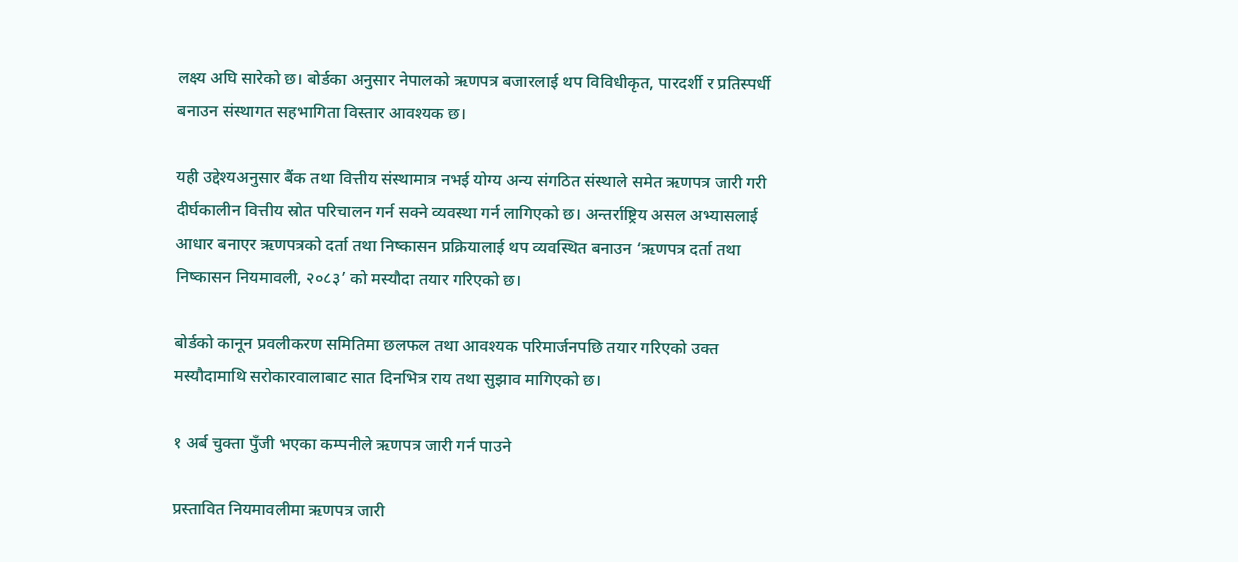लक्ष्य अघि सारेको छ। बोर्डका अनुसार नेपालको ऋणपत्र बजारलाई थप विविधीकृत, पारदर्शी र प्रतिस्पर्धी बनाउन संस्थागत सहभागिता विस्तार आवश्यक छ।

यही उद्देश्यअनुसार बैंक तथा वित्तीय संस्थामात्र नभई योग्य अन्य संगठित संस्थाले समेत ऋणपत्र जारी गरी दीर्घकालीन वित्तीय स्रोत परिचालन गर्न सक्ने व्यवस्था गर्न लागिएको छ। अन्तर्राष्ट्रिय असल अभ्यासलाई आधार बनाएर ऋणपत्रको दर्ता तथा निष्कासन प्रक्रियालाई थप व्यवस्थित बनाउन ‘ऋणपत्र दर्ता तथा निष्कासन नियमावली, २०८३’ को मस्यौदा तयार गरिएको छ।

बोर्डको कानून प्रवलीकरण समितिमा छलफल तथा आवश्यक परिमार्जनपछि तयार गरिएको उक्त मस्यौदामाथि सरोकारवालाबाट सात दिनभित्र राय तथा सुझाव मागिएको छ।

१ अर्ब चुक्ता पुँजी भएका कम्पनीले ऋणपत्र जारी गर्न पाउने

प्रस्तावित नियमावलीमा ऋणपत्र जारी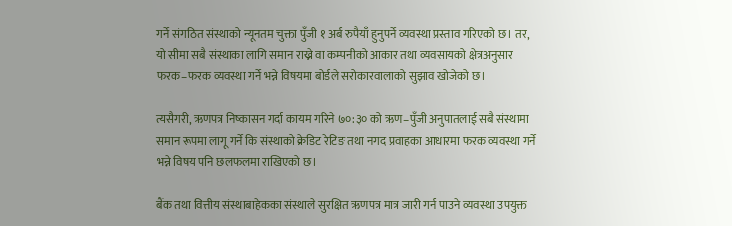गर्ने संगठित संस्थाको न्यूनतम चुक्ता पुँजी १ अर्ब रुपैयाँ हुनुपर्ने व्यवस्था प्रस्ताव गरिएको छ। तर, यो सीमा सबै संस्थाका लागि समान राख्ने वा कम्पनीको आकार तथा व्यवसायको क्षेत्रअनुसार फरक–फरक व्यवस्था गर्ने भन्ने विषयमा बोर्डले सरोकारवालाको सुझाव खोजेको छ।

त्यसैगरी, ऋणपत्र निष्कासन गर्दा कायम गरिने ७०:३० को ऋण–पुँजी अनुपातलाई सबै संस्थामा समान रूपमा लागू गर्ने कि संस्थाको क्रेडिट रेटिङ तथा नगद प्रवाहका आधारमा फरक व्यवस्था गर्ने भन्ने विषय पनि छलफलमा राखिएको छ।

बैंक तथा वित्तीय संस्थाबाहेकका संस्थाले सुरक्षित ऋणपत्र मात्र जारी गर्न पाउने व्यवस्था उपयुक्त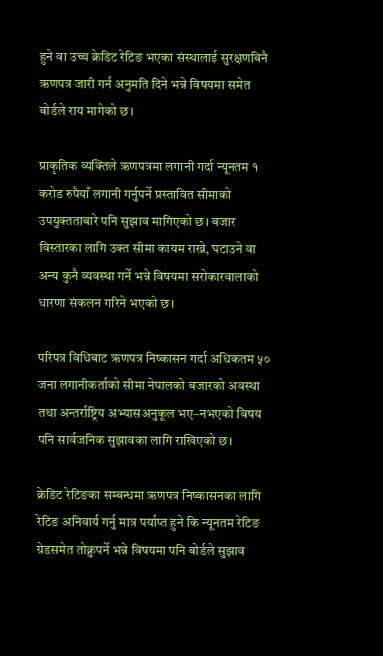हुने वा उच्च क्रेडिट रेटिङ भएका संस्थालाई सुरक्षणबिनै ऋणपत्र जारी गर्न अनुमति दिने भन्ने विषयमा समेत बोर्डले राय मागेको छ।

प्राकृतिक व्यक्तिले ऋणपत्रमा लगानी गर्दा न्यूनतम १ करोड रुपैयाँ लगानी गर्नुपर्ने प्रस्तावित सीमाको उपयुक्तताबारे पनि सुझाव मागिएको छ। बजार विस्तारका लागि उक्त सीमा कायम राख्ने, घटाउने वा अन्य कुनै व्यवस्था गर्ने भन्ने विषयमा सरोकारवालाको धारणा संकलन गरिने भएको छ।

परिपत्र विधिबाट ऋणपत्र निष्कासन गर्दा अधिकतम ५० जना लगानीकर्ताको सीमा नेपालको बजारको अवस्था तथा अन्तर्राष्ट्रिय अभ्यासअनुकूल भए–नभएको विषय पनि सार्वजनिक सुझावका लागि राखिएको छ।

क्रेडिट रेटिङका सम्बन्धमा ऋणपत्र निष्कासनका लागि रेटिङ अनिवार्य गर्नु मात्र पर्याप्त हुने कि न्यूनतम रेटिङ ग्रेडसमेत तोक्नुपर्ने भन्ने विषयमा पनि बोर्डले सुझाव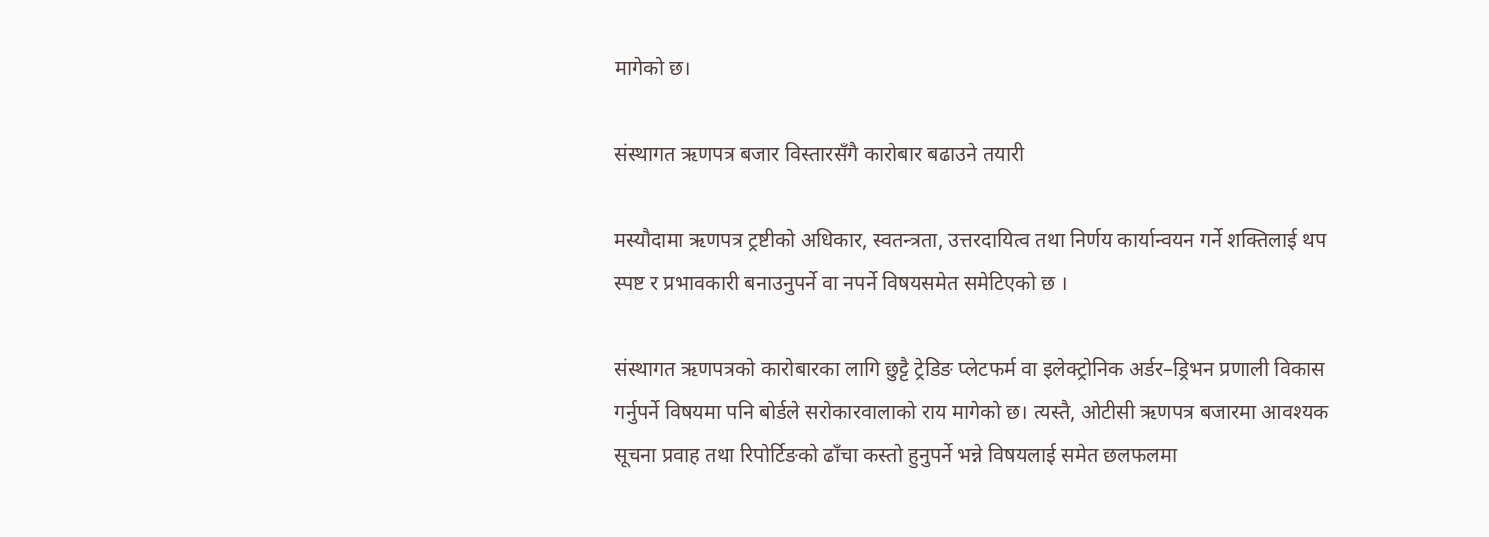मागेको छ।

संस्थागत ऋणपत्र बजार विस्तारसँगै कारोबार बढाउने तयारी

मस्यौदामा ऋणपत्र ट्रष्टीको अधिकार, स्वतन्त्रता, उत्तरदायित्व तथा निर्णय कार्यान्वयन गर्ने शक्तिलाई थप स्पष्ट र प्रभावकारी बनाउनुपर्ने वा नपर्ने विषयसमेत समेटिएको छ ।

संस्थागत ऋणपत्रको कारोबारका लागि छुट्टै ट्रेडिङ प्लेटफर्म वा इलेक्ट्रोनिक अर्डर–ड्रिभन प्रणाली विकास गर्नुपर्ने विषयमा पनि बोर्डले सरोकारवालाको राय मागेको छ। त्यस्तै, ओटीसी ऋणपत्र बजारमा आवश्यक सूचना प्रवाह तथा रिपोर्टिङको ढाँचा कस्तो हुनुपर्ने भन्ने विषयलाई समेत छलफलमा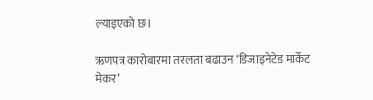ल्याइएको छ।

ऋणपत्र कारोबारमा तरलता बढाउन ‘डिजाइनेटेड मार्केट मेकर’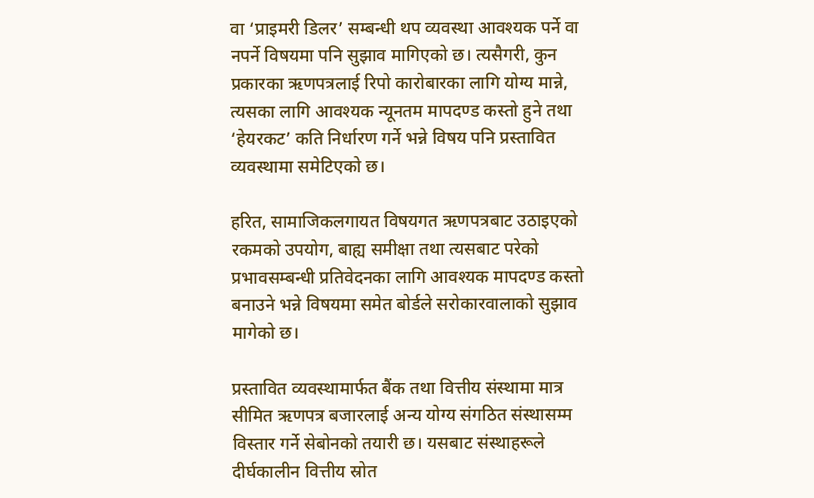वा ‘प्राइमरी डिलर’ सम्बन्धी थप व्यवस्था आवश्यक पर्ने वा नपर्ने विषयमा पनि सुझाव मागिएको छ। त्यसैगरी, कुन प्रकारका ऋणपत्रलाई रिपो कारोबारका लागि योग्य मान्ने, त्यसका लागि आवश्यक न्यूनतम मापदण्ड कस्तो हुने तथा ‘हेयरकट’ कति निर्धारण गर्ने भन्ने विषय पनि प्रस्तावित व्यवस्थामा समेटिएको छ।

हरित, सामाजिकलगायत विषयगत ऋणपत्रबाट उठाइएको रकमको उपयोग, बाह्य समीक्षा तथा त्यसबाट परेको प्रभावसम्बन्धी प्रतिवेदनका लागि आवश्यक मापदण्ड कस्तो बनाउने भन्ने विषयमा समेत बोर्डले सरोकारवालाको सुझाव मागेको छ।

प्रस्तावित व्यवस्थामार्फत बैंक तथा वित्तीय संस्थामा मात्र सीमित ऋणपत्र बजारलाई अन्य योग्य संगठित संस्थासम्म विस्तार गर्ने सेबोनको तयारी छ। यसबाट संस्थाहरूले दीर्घकालीन वित्तीय स्रोत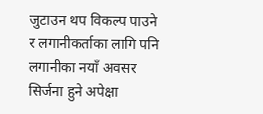जुटाउन थप विकल्प पाउने र लगानीकर्ताका लागि पनि लगानीका नयाँ अवसर सिर्जना हुने अपेक्षा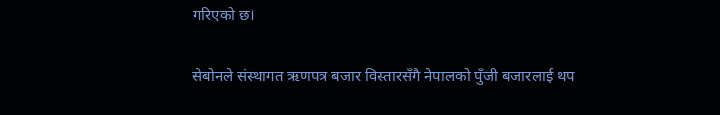गरिएको छ।

सेबोनले संस्थागत ऋणपत्र बजार विस्तारसँगै नेपालको पुँजी बजारलाई थप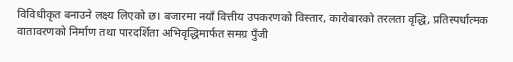विविधीकृत बनाउने लक्ष्य लिएको छ। बजारमा नयाँ वित्तीय उपकरणको विस्तार, कारोबारको तरलता वृद्धि, प्रतिस्पर्धात्मक वातावरणको निर्माण तथा पारदर्शिता अभिवृद्धिमार्फत समग्र पुँजी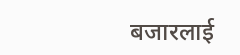बजारलाई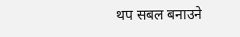थप सबल बनाउने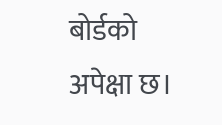बोर्डको अपेक्षा छ।